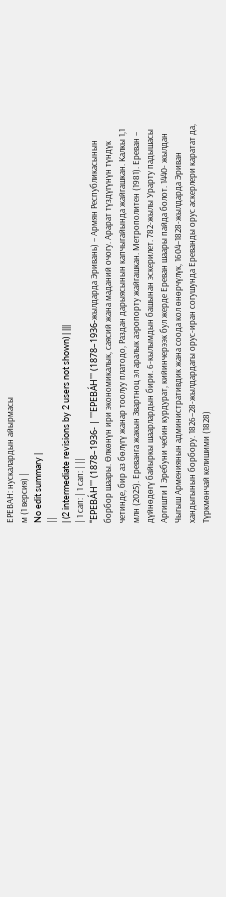ЕРЕВАН: нускалардын айырмасы
м (1 версия) |
No edit summary |
||
| (2 intermediate revisions by 2 users not shown) | |||
| 1 сап: | 1 сап: | ||
'''ЕРЕВА́Н''' (1878–1936- | '''ЕРЕВА́Н''' (1878–1936-жылдарда Эривань) – Армян Республикасынын борбор шаары. Өлкөнүн ири экономикалык, саясий жана маданий очогу. Арарат түздүгүнүн түндүк четинде, бир аз бөлүгү жанар тоолуу платодо, Раздан дарыясынын капчыгайында жайгашкан. Калкы 1,1 млн (2025). Ереванга жакын Звартноц эл аралык аэропорту жайгашкан. Метрополитен (1981). Ереван – дүйнөдөгү байыркы шаарлардын бири. 6-кылымдын башынан эскерилет. 782-жылы Урарту падышасы Аргишти I Эребуни чебин курдурат, кийинчерээк бул жерде Ереван шаары пайда болот. 1440- жылдан Чыгыш Армениянын административдик жана соода кол өнөрчүлүк, 1604–1828-жылдарда Эриван хандыгынын борбору. 1826–28-жылдардагы орус-иран согушунда Ереванды орус аскерлери каратат да, Түркмөнчай келишими (1828)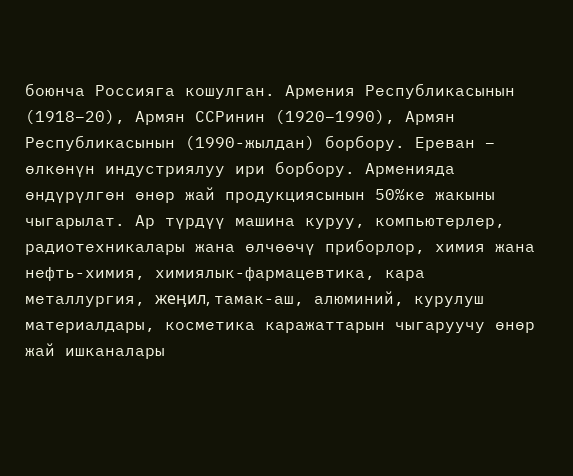боюнча Россияга кошулган. Армения Республикасынын (1918–20), Армян ССРинин (1920–1990), Армян Республикасынын (1990-жылдан) борбору. Ереван – өлкөнүн индустриялуу ири борбору. Арменияда өндүрүлгөн өнөр жай продукциясынын 50%ке жакыны чыгарылат. Ар түрдүү машина куруу, компьютерлер, радиотехникалары жана өлчөөчү приборлор, химия жана нефть-химия, химиялык-фармацевтика, кара металлургия, жеӊил, тамак-аш, алюминий, курулуш материалдары, косметика каражаттарын чыгаруучу өнөр жай ишканалары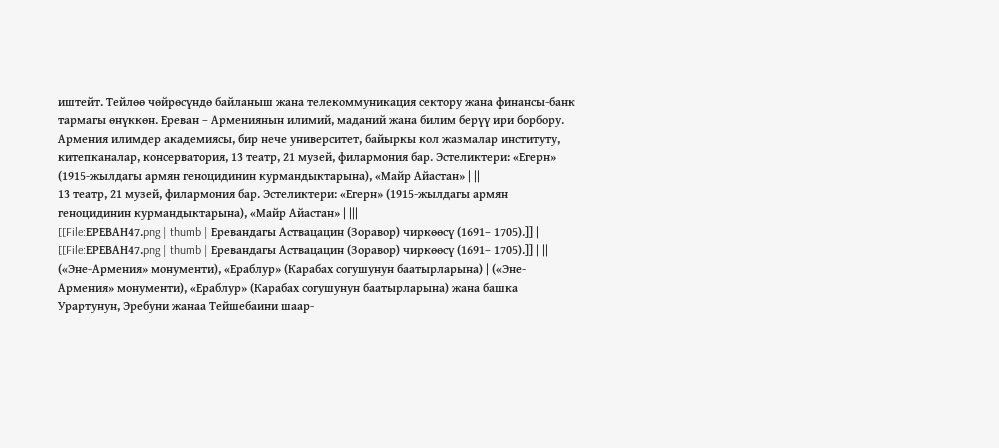иштейт. Тейлөө чөйрөсүндө байланыш жана телекоммуникация сектору жана финансы-банк тармагы өнүккөн. Ереван – Армениянын илимий, маданий жана билим берүү ири борбору. Армения илимдер академиясы, бир нече университет, байыркы кол жазмалар институту, китепканалар, консерватория, 13 театр, 21 музей, филармония бар. Эстеликтери: «Егерн» (1915-жылдагы армян геноцидинин курмандыктарына), «Майр Айастан» | ||
13 театр, 21 музей, филармония бар. Эстеликтери: «Егерн» (1915-жылдагы армян геноцидинин курмандыктарына), «Майр Айастан» | |||
[[File:ЕРЕВАН47.png | thumb | Еревандагы Аствацацин (Зоравор) чиркөөсү (1691– 1705).]] | [[File:ЕРЕВАН47.png | thumb | Еревандагы Аствацацин (Зоравор) чиркөөсү (1691– 1705).]] | ||
(«Эне-Армения» монументи), «Ераблур» (Карабах согушунун баатырларына) | («Эне-Армения» монументи), «Ераблур» (Карабах согушунун баатырларына) жана башка Урартунун, Эребуни жанаа Тейшебаини шаар-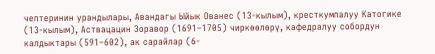чептеринин урандылары, Авандагы Ыйык Ованес (13-кылым), кресткумпалуу Катогике (13-кылым), Аствацацин Зоравор (1691–1705) чиркөөлөрү, кафедралуу собордун калдыктары (591–602), ак сарайлар (6-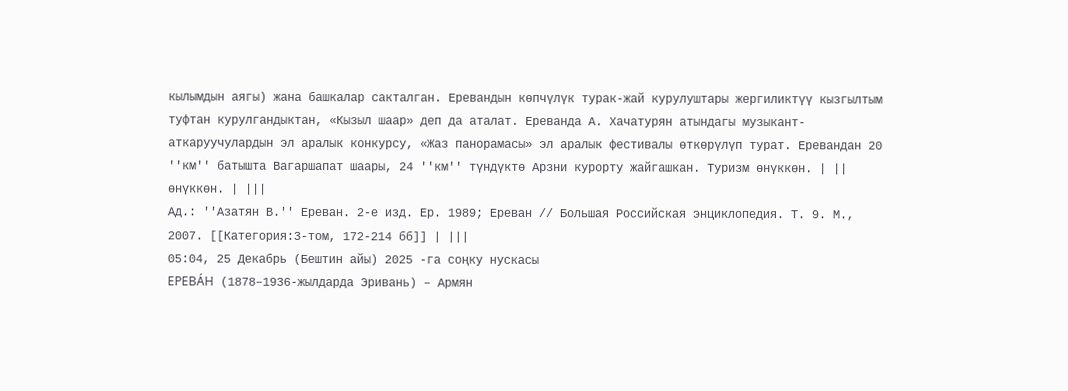кылымдын аягы) жана башкалар сакталган. Еревандын көпчүлүк турак-жай курулуштары жергиликтүү кызгылтым туфтан курулгандыктан, «Кызыл шаар» деп да аталат. Ереванда А. Хачатурян атындагы музыкант-аткаруучулардын эл аралык конкурсу, «Жаз панорамасы» эл аралык фестивалы өткөрүлүп турат. Еревандан 20 ''км'' батышта Вагаршапат шаары, 24 ''км'' түндүктө Арзни курорту жайгашкан. Туризм өнүккөн. | ||
өнүккөн. | |||
Ад.: ''Азатян В.'' Ереван. 2-е изд. Ер. 1989; Ереван // Большая Российская энциклопедия. Т. 9. М., 2007. [[Категория:3-том, 172-214 бб]] | |||
05:04, 25 Декабрь (Бештин айы) 2025 -га соңку нускасы
ЕРЕВА́Н (1878–1936-жылдарда Эривань) – Армян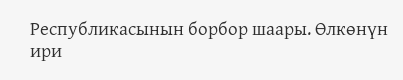Республикасынын борбор шаары. Өлкөнүн ири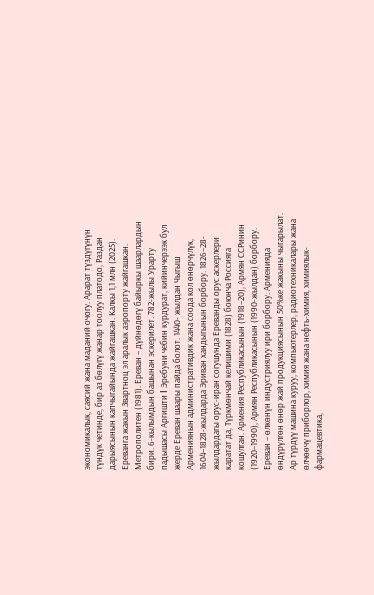экономикалык, саясий жана маданий очогу. Арарат түздүгүнүн түндүк четинде, бир аз бөлүгү жанар тоолуу платодо, Раздан дарыясынын капчыгайында жайгашкан. Калкы 1,1 млн (2025). Ереванга жакын Звартноц эл аралык аэропорту жайгашкан. Метрополитен (1981). Ереван – дүйнөдөгү байыркы шаарлардын бири. 6-кылымдын башынан эскерилет. 782-жылы Урарту падышасы Аргишти I Эребуни чебин курдурат, кийинчерээк бул жерде Ереван шаары пайда болот. 1440- жылдан Чыгыш Армениянын административдик жана соода кол өнөрчүлүк, 1604–1828-жылдарда Эриван хандыгынын борбору. 1826–28-жылдардагы орус-иран согушунда Ереванды орус аскерлери каратат да, Түркмөнчай келишими (1828) боюнча Россияга кошулган. Армения Республикасынын (1918–20), Армян ССРинин (1920–1990), Армян Республикасынын (1990-жылдан) борбору. Ереван – өлкөнүн индустриялуу ири борбору. Арменияда өндүрүлгөн өнөр жай продукциясынын 50%ке жакыны чыгарылат. Ар түрдүү машина куруу, компьютерлер, радиотехникалары жана өлчөөчү приборлор, химия жана нефть-химия, химиялык-фармацевтика,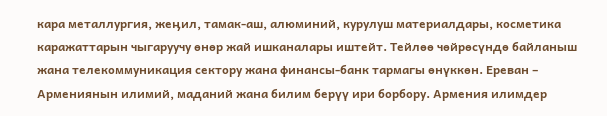кара металлургия, жеӊил, тамак-аш, алюминий, курулуш материалдары, косметика каражаттарын чыгаруучу өнөр жай ишканалары иштейт. Тейлөө чөйрөсүндө байланыш жана телекоммуникация сектору жана финансы-банк тармагы өнүккөн. Ереван – Армениянын илимий, маданий жана билим берүү ири борбору. Армения илимдер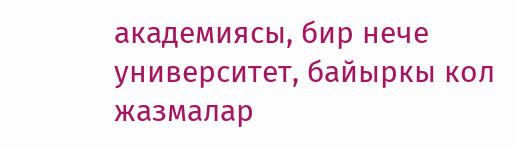академиясы, бир нече университет, байыркы кол жазмалар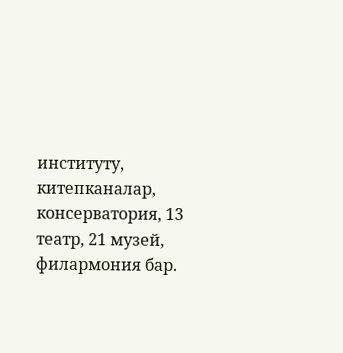институту, китепканалар, консерватория, 13 театр, 21 музей, филармония бар.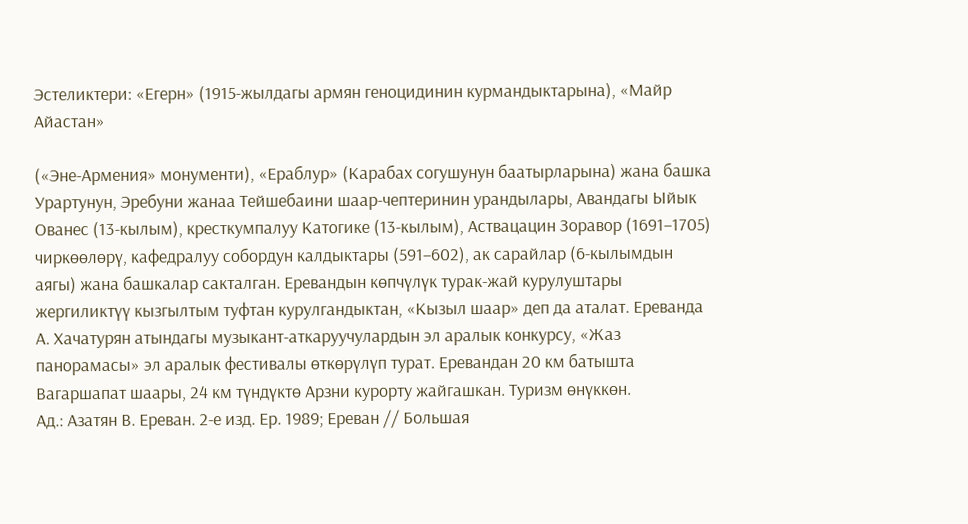Эстеликтери: «Егерн» (1915-жылдагы армян геноцидинин курмандыктарына), «Майр Айастан»

(«Эне-Армения» монументи), «Ераблур» (Карабах согушунун баатырларына) жана башка Урартунун, Эребуни жанаа Тейшебаини шаар-чептеринин урандылары, Авандагы Ыйык Ованес (13-кылым), кресткумпалуу Катогике (13-кылым), Аствацацин Зоравор (1691–1705) чиркөөлөрү, кафедралуу собордун калдыктары (591–602), ак сарайлар (6-кылымдын аягы) жана башкалар сакталган. Еревандын көпчүлүк турак-жай курулуштары жергиликтүү кызгылтым туфтан курулгандыктан, «Кызыл шаар» деп да аталат. Ереванда А. Хачатурян атындагы музыкант-аткаруучулардын эл аралык конкурсу, «Жаз панорамасы» эл аралык фестивалы өткөрүлүп турат. Еревандан 20 км батышта Вагаршапат шаары, 24 км түндүктө Арзни курорту жайгашкан. Туризм өнүккөн.
Ад.: Азатян В. Ереван. 2-е изд. Ер. 1989; Ереван // Большая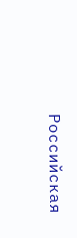Российская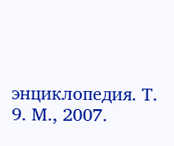энциклопедия. Т. 9. М., 2007.